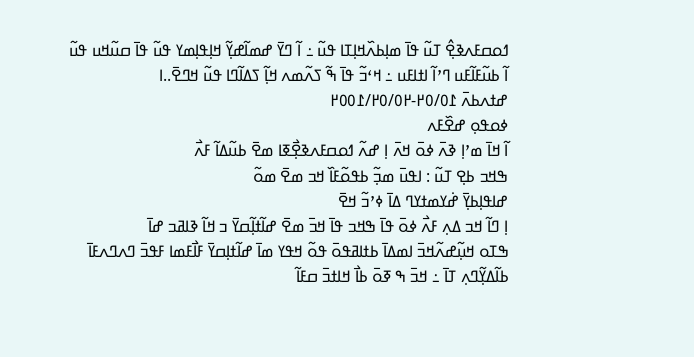ߗߋߛߓߍߢߐ߲߮ ߠߎ߬ ߟߊ߫ ߘߊ߲ߕߍ߰ߞߊ߲ߠߊ ߟߎ߬ ߸ ߊ߬ ߣߌ߫ ߝߘߊ߬ߝߌ߲߬ ߞߊ߲ߟߊ߲ߘߌ ߟߎ߬ ߟߊ߫ ߛߎ߬ߞߎ ߟߎ߬
ߊ߬ ߕߎ߬ߓߊ߬ߓߎ ߣߴߊ߬ ߊߙߊߓߎ ߸ ߞߵߏ߬ ߟߊ߫ ߒ߬ ߖߍ߬ߘߍ ߞߊ߲߬ ߖߡߊ߬ߣߊ ߟߎ߬ ߞߣߐ߫..ߊ
ߝߙߍߕߍ߫ ߁߀/߀߂-߂߀/߀߂/߁߀߀߂
ߦߋߟߋ߲ ߝߐ߰ߓߍ
ߊ߬ ߞߊ߫ ߘߴߊ߲ ߢߍ߫ ߦߋ߫ ߞߍ߫ ߊ߲ ߝߍ߬ ߗߋߛߓߍߢߐ߲߯ߧߊ ߘߐ߫ ߕߎ߬ߡߊ߬ ߓߍ߯
ߒߞߏ ߕߐ߲ ߠߎ߬ : ߊߟߎ߫ ߘߏ߲߬ ߕߟߋ߬ߓߊ߰ ߞߏ ߘߐ߫ ߘߋ߬
ߝߊߟߊ߲ߕߌ߲߫ ߝ߭ߌߘߙߌߣ ߡߊ߫ ߦߴߏ߬ ߞߐ߫
ߊ߲ ߣߊ߬ ߞߏ ߡߍ߲ ߓߍ߯ ߦߋ߫ ߟߊ߫ ߒߞߏ ߟߊ߫ ߞߏ߫ ߘߐ߫ ߝߊ߬ߙߊ߲߬ߛߌ߫ ߏ ߞߊ߬ ߢߊߥߏ ߝߊ߫
ߒߠߋ ߞߎ߲߬ߝߍ߬ߞߏ߫ ߊߘߡߊ߫ ߕߙߊߥߟߋ߫ ߟߋ߬ ߞߟߌ ߘߊ߫ ߝߊ߬ߙߊ߲ߛߌ߫ ߓߊ߯ߓߘߊ ߓߟߏ߫ ߣߍߣߍߓߊ߫ ߕߊ߬ߡߌ߲߬ߣߍ߲ ߠߊ߫ ߸ ߞߏ߫ ߒ ߧߋ߫ ߕߊ߯ ߞߊߙߏ߫ ߛߓߊ߬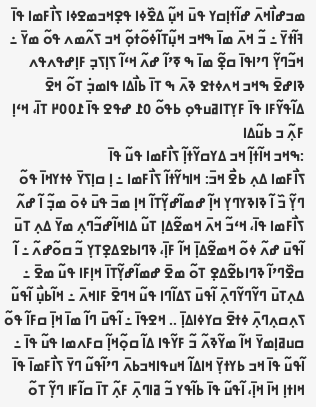ߘߏߝߊ߯ߞߍ߫ ߝߊ߬ߙߊ߲ߛߌ ߟߎ߫ ߞߎ߲߬ ߡߐ߰ߦߊ ߟߐ߲ߞߏߘߐߦߊ ߖߊ߯ߓߘߊ ߟߊ߫ ߔߊ߬ߙߌ߫ ߸ ߏ߬ ߞߍ߫ ߘߊ߫ ߒߞߏ ߞߎ߲߬ߠߊ߬ߦߋ߬ߙߋ߲߬ ߞߏ ߖߍ߬ߘߍ ߟߋ߬ ߘߌ߫ ߸ ߞߏ߬ߣߌ߲߬ ߣߴߊߟߊ߫ ߛߐ߲߬ ߘߊ߫ ߒ ߧߴߊ߬ ߝߍ߬ ߞߵߊ߬ ߖߊ߲ߖߏ߲ ߓߊ߲ߝߟߍߟߍ ߢߊߝߐ߫ ߒߞߏ ߞߍߦߙߐ ߢߍ߫ ߒ ߠߊ߫ ߕߊ߯ߡߊ ߟߊߘߏ߲߭ ߠߋ߬ ߞߐ߫ ߡߊ߬ߟߌ߬ߓߊ ߟߊ߫ ߓߌ߲ߠߊߥߎߟߋ߲ ߕߟߋ߬ ߀߁ ߝߟߐ ߟߊ߫ ߁߀߀߂ ߠߊ߫، ߞߵߊ߲ ߓߍ߲߬ ߏ ߕߎ߬ߡߊ
:ߒߞߏ ߞߊ߬ߙߊ߲߬ ߞߏ ߡߌߛߌ߬ߙߊ߲߬ ߖߊ߯ߓߘߊ ߟߎ߬ ߟߊ߫
ߖߊ߯ߓߘߊ ߡߍ߲ ߕߐ߯ ߞߏ߫: ߞߊߤߌ߬ߙߊ߬ ߖߊ߯ߓߘߊ ߸ ߊ߲ ߛߊ߲ߖߌ߫ ߦߙߌߞߊ߫ ߟߋ߬ ߣߌ߲߬ ߏ߰ ߊ߬ ߢߊߢߌߣߌ߲ ߞߊ߲߬ ߝߘߊ߬ߝߌ߲߬ߠߊ߬ ߞߊ߲ ߘߏ߫ ߟߎ߫ ߦߋ߫ ߘߏ߲߬ ߊ߬ ߝߍ߬ ߖߊ߯ߓߘߊ ߟߊ߫، ߞߵߏ߬ ߞߍ߫ ߞߘߐ߬ߡߊ߲ ߠߎ߬ ߡߊߞߊ߬ߝߏ߬ߣߍ߲ ߘߌ߫ ߡߍ߲ ߠߎ߫ ߊ߬ߟߎ߫ ߝߍ߬ ߦߋ߬ ߞߘߐ߬ߡߊ߲߫ ߞߊ߬ ߓߊ߲߫، ߢߣߊߕߐߡߐ߲ߠߌ߲ ߏ߬ ߛߋ߬ߝߍ߬ ߸ ߊ߬ ߛߐ߰ߣߴߊ߬ ߢߣߊߕߐ߬ߡߐ߲ ߠߋ߬ ߘߐ߫ ߝߘߊ߬ߝߌ߲߬ߠߊ߫ ߞߊ߲ߓߊ ߟߎ߬ ߘߐ߫ ߸ ߡߍ߲ߠߎ߫ ߣߌ߬ߣߌ߬ߣߍ߲߫ ߊ߬ߟߎ߫ ߖߡߊ߬ߣߊ ߟߎ߬ ߞߣߐ߫ ߓߊߞߍ߫ ߸ ߞߊ߬ߕߎ߲߯ ߊ߬ߟߎ߬ ߖߍ߲ߛߍ߲ߣߍ߲߫ ߦߙߐ߫ ߛߌߦߊߡߊ߲߫ .. ߞߐߟߊ߫ ߸ ߊ߬ߟߎ߫ ߣߊ߬ ߘߊ߫ ߞߊ߲߫ ߛߓߊ߬ ߟߋ߬ ߛߎߥߊ߲ߘߌ߫ ߞߊ߬ ߘߌ߬ߢߍ߬ ߏ߬ ߓߌ߬ߟߊ ߡߊ߬ ߛߋ߲߬ߞߊ߲߬ ߛߓߍߘߊ ߟߎ߬ ߟߊ߫ ߸ ߊ߬ߟߎ߬ ߟߊ߫ ߞߏ ߕߌߙߌ߲߫ ߞߊߡߊ߬ ߞߎߟߊߞߏߕߍ߫ ߣߴߊ߬ߟߎ߬ ߣߌ߫ ߖߊ߯ߓߘߊ߫ ߟߊ߫ ߞߊߙߊ߲ ߞߊ߫ ߞߊ߲߫، ߊ߬ߟߎ߬ ߟߊ߫ ߕߊ߬ߟߌ ߏ߬ ߥߊߣߍ߲߫ ߓߍ߲߬ ߠߊ߫ ߛߊ߬ߓߊ ߣߌ߲߬ ߠߋ߬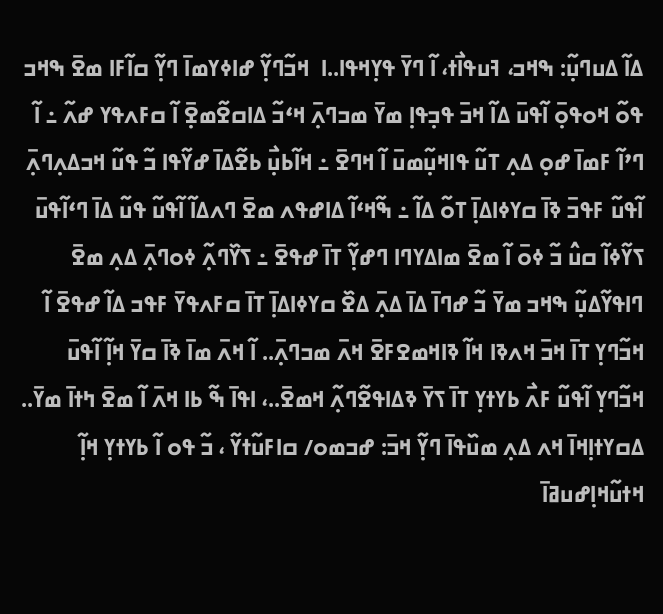ߡߊ߬ ߡߎߣߎ߲߬: ߒߞߏ، ߔߎߟߊ߯ߙ، ߊ߬ ߣߌ߫ ߟߌ߲ߞߟߊ..ߊ  ߞߏ߬ߣߌ߲߬ ߝߊߦߌߘߊ߫ ߣߌ߲߬ ߛߊ߬ߓߊ ߘߐ߫ ߒߞߏ ߟߋ߬ ߞߋߟߋ߲߫ ߊ߬ߟߎ߫ ߡߊ߬ ߞߏ߫ ߟߏ߲ߟߊ߲ ߘߌ߫ ߘߏߣߍ߲߫ ߞߵߏ߬ ߡߊߛߐ߬ߘߐ߲߫ ߊ߬ ߛߓߍߟߌ ߝߍ߬ ߸ ߊ߬ ߣߴߊ߬ ߓߘߊ߫ ߝߋ߲ ߡߍ߲ ߠߎ߬ ߟߊߞߎ߲߬ߘߎ߫ ߊ߬ ߞߣߐ߫ ߸ ߞߊ߬ߕߎ߲߯ ߕߐ߬ߡߊ߫ ߝߌ߬ߟߊ ߏ߬ ߟߎ߬ ߞߏߡߍ߲ߣߍ߲߫ ߊ߬ߟߎ߬ ߓߟߏ߫ ߢߊ߫ ߛߌߦߊߡߊ߲߫ ߠߋ߬ ߡߊ߬ ߸ ߒ߬ߞߵߊ߬ ߡߊߝߟߍ ߘߐ߫ ߣߍߡߊ߬ ߊ߬ߟߎ߬ ߟߎ߬ ߡߊ߫ ߣߵߊ߬ߟߎ߫ ߖߌ߬ߦߊ߬ ߛߎ߮ ߏ߬ ߦߋ߫ ߊ߬ ߘߐ߫ ߘߊߡߌߣߊ ߣߝߌ߲߬ ߠߊ߫ ߝߟߐ߫ ߸ ߖߌ߰ߣߍ߲߬ ߦߋߣߍ߲߫ ߡߍ߲ ߘߐ߫ ߣߊߟߌ߬ߡߎ߲߬ ߒߞߏ ߘߌ߫ ߏ߬ ߝߣߊ߫ ߡߊ߫ ߡߍ߲߫ ߡߐ߰ ߛߌߦߊߡߊ߲߫ ߠߊ߫ ߛߓߍߟߌ߫ ߓߟߏ ߡߊ߬ ߝߟߐ߫ ߊ߬ ߞߏ߬ߣߌ߲ ߠߊ߫ ߞߏ߫ ߞߍߢߊ ߞߊ߬ ߢߊߞߘߐߓߐ߫ ߞߍ߫ ߘߏߣߍ߲߫.. ߊ߬ ߞߍ߫ ߘߊ߫ ߢߊ߫ ߛߌ߫ ߞߊ߲߬ ߊ߬ߟߎ߫ ߞߏ߬ߣߌ߲ ߊ߬ߟߎ߬ ߓߍ߯ ߕߌߙߌ߲ ߠߊ߫ ߖߌ߫ ߢߡߊߟߐ߬ߣߍ߲߬ ߞߘߐ߫..، ߊߟߊ߫ ߒ߬ ߕߊ ߞߍ߫ ߊ߬ ߘߐ߫ ߤߙߊ߫ ߘߌ߫.. ߡߛߌߙߊ߲ߞߊ߫ ߞߍ ߡߍ߲ ߘߎ߰ߟߊ߫ ߣߌ߲߬ ߞߏ߫: ߝߏߘߋ/ ߛߊߓߎ߬ߙߌ߬ ، ߏ߬ ߟߋ ߊ߬ ߕߌߙߌ߲ ߞߊ߲߬ ߞߙߎ߬ߞߊ߲ߝߎߥߊ߫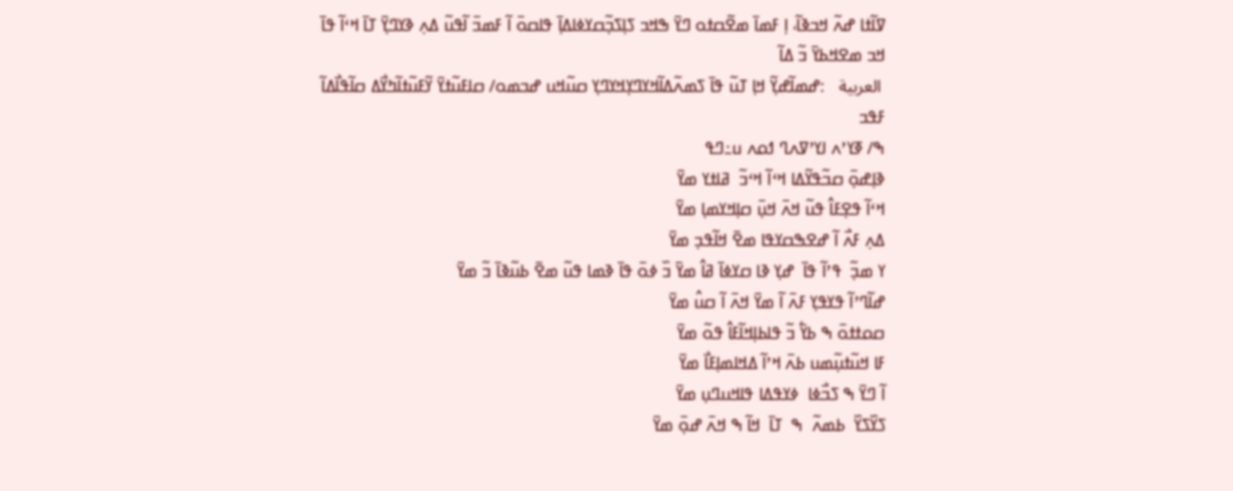ߜߊ߬ߙߊ ߝߍ߬ ߞߏߢߊ߬، ߊ߲ ߓߘߊ߫ ߘߐ߬ߛߙߋ ߣߌ߫ ߒߞߏ ߖߊ߲ߖߏ߲߬ߛߌߦߊߡߊ߲߫ ߟߊߛߋ߫ ߊ߬ ߓߘߏ߫ ߊ߬ߟߎ߬ ߡߍ߲ ߢߌߣߌ߲߫ ߠߊ߫ ߞߵߊ߬ ߟߊ߫ ߞߏ ߘߐߞߕߌ߫ ߏ߬ ߡߊ߬
 العربية   :ߝߘߊ߬ߝߌ߲߬ ߞߊ߲ ߠߎ߬ ߟߊ߫ ߖߘߍ߬ߡߊ߬ߞߌߣߌ߲ߞߌߣߌ߲ ߛߎ߬ߞߎ ߝߏߘߋ/ ߛߊߓߎ߬ߙߌ߫ ߌ߬ߓߎ߬ߙߊ߬ߤߌ߯ߡ ߛߊ߬ߟߊ߯ߡߊ߬ ߓߟߏ
ߒ/ ߧߌߴߍ ߊߌߴߜߍߣ ߗߋߍ ߎ߸ߣߟ
ߢߊ߲ߝߋ߲߫ ߛߏ߬ߟߌ߬ߡߊ ߞߵߊ߬ ߞߵߏ߬  ߥߊߙߌ ߘߌ߫
ߞߵߊ߬ ߟߐ߲ߓߊ߮ ߟߎ߬ ߞߍ߫ ߞߎ߲߫ ߛߊ߲ߞߌߘߊ߲ ߘߌ߫
ߡߍ߲ ߓߍ߯ ߊ߬ ߝߐߒߛߌߟߊ ߘߐ߫ ߞߊ߬ߟߏ߲ ߘߌ߫
ߌ ߘߏ߲߬  ߟߴߊ߬ ߟߊ߫  ߝߌ߲ ߢߊ ߛߌߦߊ߫ ߥߊ߮ ߘߌ߫ ߏ߰ ߦߋ߫ ߟߊ߫ ߢߘߊ ߟߎ߬ ߘߐ߫ ߕߎ߬ߢߊ߫ ߏ߬ ߘߌ߫
ߝߊ߬ߣߴߊ߬ ߟߌߟߌ߲ ߓߍ߫ ߊ߬ ߘߌ߫ ߞߍ߫ ߊ߬ ߛߎ߮ ߘߌ߫
ߛߋߙߙߋ߫ ߒ ߕߌ߱ ߏ߬ ߟߊߕߊ߲ߞߊ߬ߓߊ߮ ߟߋ߬ ߘߌ߫
ߓߊ ߞߎ߬ߙߎ߲߬ߘߎ ߕߍ߫ ߞߴߊ߬ ߡߞߊߘߊ߲ߓߊ߯ ߘߌ߫
ߊ߬ ߣߌ߫ ߒ ߖߏ߯ߦߊ  ߦߌߟߡߊ ߟߊߞߎߣߎ߲ ߘߌ߫
ߖߌ߰ߖߌ߰  ߕߘߍ߬  ߒ  ߠߊ߫  ߞߊ߬ ߒ ߞߍ߫ ߝߋ߲߫ ߘߌ߫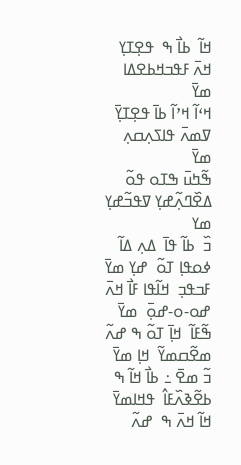ߞߊ߬  ߕߊ߯ ߒ  ߟߐ߲ߠߌ߲  ߞߍ߫ ߓߟߏߞߕߐߡߊ ߘߌ߫
ߞߵߊ߬ ߞߴߊ߬ ߕߊ߫ ߟߐ߲ߠߌ߲߫ ߜߘߍ߫ ߟߊߖߍ߲ߛߍ߲ ߘߌ߫
ߒ߬ߤߎ߫ ߒߠߋ ߟߋ߬ ߡߐ߰ߣߍ߲߬ߝߌ߲ ߜߟߏ߬ߝߌ߲ ߘߌ
ߏ߰  ߕߊ߬ ߟߊ߫  ߡߍ߲ ߡߊ߬ ߦߋߟߊ߲ ߠߋ߬  ߝߌ߲ ߘߌ߫
ߓߏߟߏ߲  ߞߊ߬ߟߊ ߓߊ߯ ߞߍ߫ ߝߋ-ߋ-ߝߋ߲߫  ߘߌ߫
ߒ߬ߓߊ߬  ߞߊ߲߫ ߠߋ߬ ߒ ߝߍ߬ ߘߐ߬ߛߘߌ߬  ߞߊ߲ ߘߌ߫
ߏ߬ ߘߐ߫ ߸ ߕߊ߯ ߞߊ߬ ߒ ߕߐ߬ߢߍ߰ߓߊ߮  ߟߞߊߘߌ߫
ߞߊ߬ ߞߍ߫ ߒ  ߝߍ߬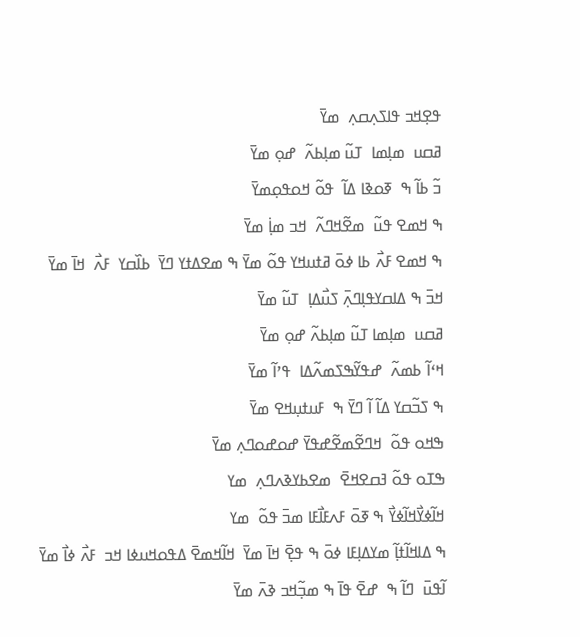ߟߐ߲ߞߏ ߟߊߖߍ߲ߛߍ߲  ߘߌ߫
ߥߛߎ  ߘߊ߲ߘߊ  ߠߎ߬ ߘߊ߲ߕߍ߬  ߝߋ߲ ߘߌ߫
ߏ߬ ߕߊ߬ ߒ  ߧߋߢߊ ߡߊ߬  ߟߋ߬ ߞߋߟߋ߲ߘߌ߫
ߒ ߞߘߐ ߟߎ߬  ߘߐ߬ߞߣߍ߬  ߞߏ ߘߊ߲߭ ߘߌ߫
ߒ ߞߘߐ ߓߍ߯ ߕߊ ߦߋ߫ ߥߙߎߞߌ ߟߋ߬ ߘߌ߫ ߒ ߘߐߡߙߌ ߣߌ߫  ߕߊ߰ߛߌ  ߓߍ߯  ߞߊ߫ ߘߌ߫
ߞߏ߫ ߒ ߡߊߛߌߟߊ߲ߣߍ߲߫ ߖߎ߯ߡߊ߲  ߠߎ߬ ߘߌ߫
ߥߛߎ  ߘߊ߲ߘߊ ߠߎ߬ ߘߊ߲ߕߍ߬ ߝߋ߲ ߘߌ߫
ߞߵߊ߬ ߕߘߍ߬  ߝߟߌ߬ߒߖߘߍ߬ߡߊ  ߟߴߊ߬ ߘߌ߫
ߒ ߖߏ߬ߛߌ ߡߊ߬ ߊ߬ ߣߌ߫ ߒ  ߓߎߙߎ߲ߞߐ ߘߌ߫
ߒߞߋ ߟߋ߬  ߞߣߐ߬ߘߐ߬ߝߟߌ߫ ߝߋߝߋߣߍ߲ ߘߌ߫
ߒߠߋ ߟߋ߬ ߔߛߐߞߐ߫  ߘߐߕߌߢߍߣߍ߲  ߘߌ
ߞߊ߬ߦߌ߯ߞߊ߬ߦߌ߯ ߒ ߧߋ߫ ߓߍߓߊ߯ߓߊ ߘߏ߫ ߟߋ߬  ߘߌ
ߒ ߡߊߞߊ߬ߙߊ߲߬ ߘߌߡߊ߲ߓߊ ߦߋ߫ ߒ ߟߐ߲߫ ߞߊ߫ ߘߌ߫  ߞߊ߬ߞߘߐ߫ ߡߟߋߞߎߦߊ ߞߏ  ߓߍ߯ ߦߊ߯ ߘߌ߫
ߊ߬ߟߎ߫  ߣߊ߬ ߒ  ߝߐ߫ ߟߊ߫ ߒ ߘߏ߲߬ߞߏ ߢߍ߫ ߘߌ߫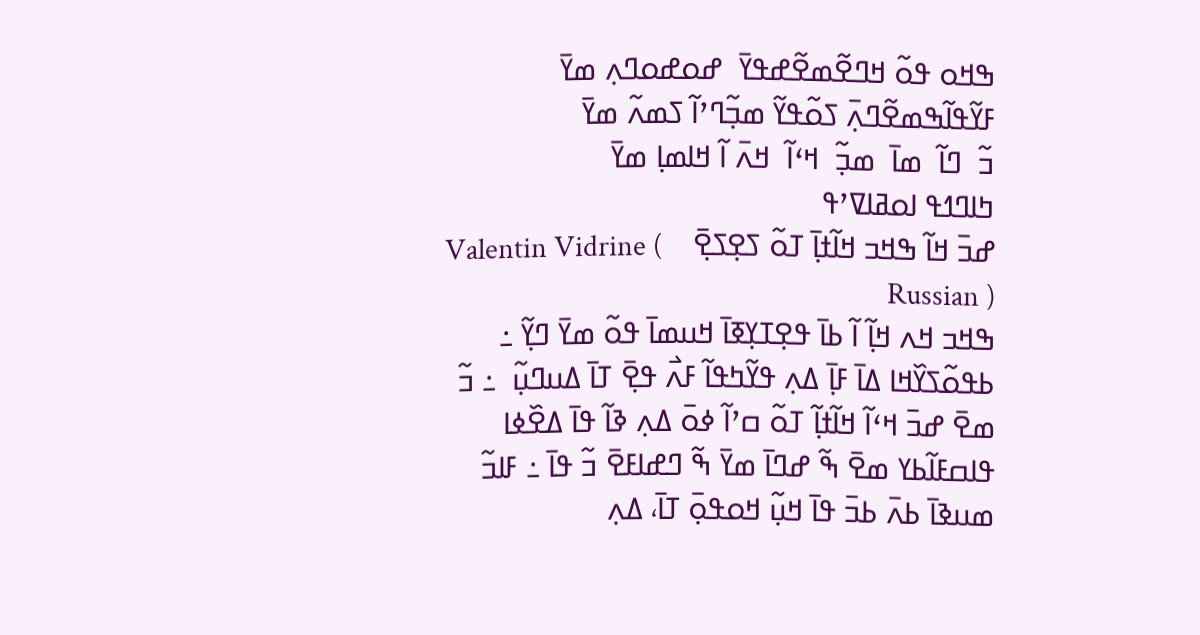ߒߞߋ ߟߋ߬ ߞߣߐ߬ߘߐ߬ߝߟߌ߫  ߝߋߝߋߣߍ߲ ߘߌ߫
ߓߌ߬ߟߊ߬ߒߘߐ߬ߣߍ߲߫ ߖߋ߬ߟߌ߬ ߘߏ߲߬ߣߴߊ߬ ߖߘߍ߬ ߘߌ߫
ߏ߬  ߣߊ߬  ߘߊ߫  ߘߏ߲߬  ߞߵߊ߬  ߞߍ߫ ߊ߬ ߞߊߘߊ߲ ߘߌ߫
ߤߊߣߗߟ ߊߋߥߊߜߴߟ
ߝߏ߫ ߞߊ߬ ߒߞߏ ߞߊ߬ߙߊ߲߫ ߠߋ߬ ߖߐ߲ߖߐ߲߫    Valentin Vidrine ( Russian )
ߒߞߏ ߞߍ ߞߊ߲߬ ߊ߬ ߕߊ߫ ߟߐ߲ߠߌ߲ߧߊ߫ ߞߎߘߊ߫ ߟߋ߬ ߘߌ߫ ߣߌ߲߬ ߸ ߕߟߋ߬ߖߌ߰ߞߊ ߡߊ߫ ߓߊ߲߫ ߡߍ߲ ߟߌ߬ߤߟߊ߬ ߓߍ߯ ߟߐ߲߫ ߠߊ߫ ߡߎߣߎ߲߬  ߸ ߏ߬ ߘߐ߫ ߝߏ߫ ߞߵߊ߬ ߞߊ߬ߙߊ߲߬ ߠߋ߬ ߛߴߊ߬ ߦߋ߫ ߡߍ߲ ߢߊ߬ ߟߊ߫ ߡߐ߰ߦߊ ߟߊߛߓߊ߬ߕߌ ߘߐ߫ ߒ߬ ߝߣߊ߫ ߘߌ߫ ߒ߬ ߣߝߊߓߐ߫ ߏ߬ ߟߊ߫ ߸ ߓߊߏ߬ ߘߎߢߊ߫ ߕߍ߫ ߕߏ߫ ߟߊ߫ ߞߎ߲߬ ߞߋߟߋ߲߫ ߠߊ߫، ߡߍ߲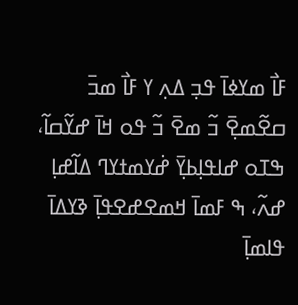ߓߊ߯ ߘߌߦߊ߫ ߟߏ߲ ߡߍ߲ ߌ ߓߊ߯ ߘߏ߫ ߛߐ߬ߘߐ߲߫ ߏ߬ ߘߐ߫ ߏ߬ ߟߋ ߞߊ߫ ߝߌ߬ߛߊ߬، ߒߠߋ ߝߊߟߊ߲ߕߌ߲߫ ߝ߭ߌߘߙߌߣ ߡߊ߬ߝߊ߲ ߝߍ߬، ߒ ߓߘߊ߫ ߞߘߐߝߐߟߊ߲߫ ߢߌߡߊ߫ ߟߊߘߊ߲߫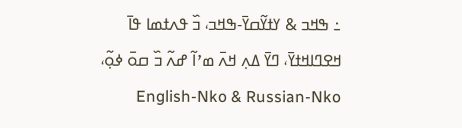߸ ߒߞߏ & ߌߙߌ߬ߛߌ߫-ߒߞߏ، ߏ߰ ߟߍߙߘߊ ߟߊ߫ ߞߐߣߊߞߙߌ߫، ߣߌ߫ ߡߍ߲ ߞߍ߫ ߘߴߊ߬ ߝߍ߬ ߏ߰ ߛߋ߫ ߦߋ߲߬، English-Nko & Russian-Nko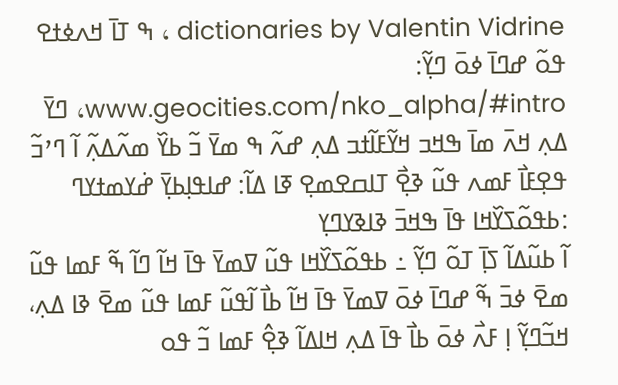dictionaries by Valentin Vidrine ، ߒ ߠߊ߫ ߞߍߦߙߐ ߟߋ߬ ߝߣߊ߫ ߦߋ߫ ߣߌ߲߬: www.geocities.com/nko_alpha/#intro، ߣߌ߫ ߡߍ߲ ߞߍ߫ ߘߊ߫ ߒߞߏ ߞߌ߬ߓߊ߬ߙߏ ߡߍ߲ ߝߍ߬ ߒ ߘߌ߫ ߏ߬ ߕߌ߰ ߘߍ߬ߡߍ߲߬ ߊ߬ ߣߴߏ߬ ߟߐ߲ߓߊ߯ ߓߘߍ ߟߎ߬ ߢߐ߲߯ ߠߊߛߐߘߐ߲ ߧߊ ߡߊ߬: ߝߊߟߊ߲ߕߌ߲߫ ߝ߭ߌߘߙߌߣ
:ߕߟߋ߬ߖߌ߰ߞߊ ߟߊ߫ ߒߞߏ߫ ߢߊߢߌߣߌ߲
ߊ߬ ߕߎ߬ߡߊ߬ ߖߊ߲߫ ߠߋ߬ ߣߌ߲߬ ߸ ߕߟߋ߬ߖߌ߰ߞߊ ߟߎ߬ ߜߘߌ߫ ߟߊ߫ ߞߊ߬ ߣߊ߬ ߒ߬ ߓߘߊ ߟߎ߬ ߘߐ߫ ߦߏ߫ ߒ߬ ߝߣߊ߫ ߦߋ߫ ߜߘߌ߫ ߟߊ߫ ߞߊ߬ ߕߊ߯ ߊ߬ߟߎ߬ ߓߘߊ ߟߎ߬ ߘߐ߫ ߢߊ ߡߍ߲، ߞߏ߬ߣߌ߲߬ ߊ߲ ߓߍ߯ ߦߋ߫ ߕߊ߯ ߟߊ߫ ߡߍ߲ ߞߊߡߊ߬ ߢߐ߲߮ ߓߘߊ ߏ߬ ߟߋ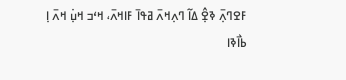ߓߐߣߍ߲߫ ߢߐ߲߮ ߡߊ߬ ߣߍ߲ߞߍ߫ ߥߟߊ߫ ߓߊߞߍ߫، ߞߵߏ ߞߎ߲߭ ߞߍ߫ ߊ߲ ߕߊ߯ߢߊ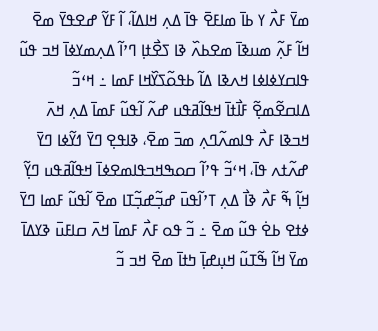ߘߌ߫ ߓߍ߯ ߌ ߕߊ߫ ߘߊߓߐ߫ ߟߊ߫ ߡߍ߲ ߞߊߡߊ߬، ߊ߬ ߓߌ߬ ߝߐߟߌ߫ ߘߐ߫ ߞߊ߬ ߓߍ߲߬ ߘߎߢߊ߫ ߘߐߕߍ߰ ߢߊ ߖߐ߯ߙߊ߲ ߣߴߊ߬ ߡߍ߲ߘߌߦߊ߫ ߞߏ ߟߎ߬ ߟߊߛߌߦߊߦߊ ߞߍߢߊ ߡߊ߬ ߕߟߋ߬ߖߌ߰ߞߊ ߓߘߊ ߸ ߞߵߏ߬ ߡߊߛߐ߬ߘߐ߲߬ ߓߊ߯ߙߊ߫ ߞߟߊ߬ߥߟߎ ߝߍ߬ ߊ߬ߟߎ߬ ߓߘߊ߫ ߡߍ߲ ߞߍ߫ ߞߏߢߊ ߓߍ߯ ߟߊߘߍ߬ߣߍ߲ ߘߏ߫ ߘߐ߫، ߢߊߟߐ߲ ߣߌ߫ ߗߌ߬ߦߊ ߣߌ߫ ߝߍ߬ߙߍ ߟߊ߫، ߞߵߏ߬ ߟߴߊ߬ ߛߋߒߞߏߟߊߘߐߦߊ߫ ߞߟߊ߬ߥߟߎ ߣߌ߲߬ ߞߊ߲߬ ߒ߬ ߓߍ߯ ߢߊ߯ ߡߍ߲ ߠߴߊ߬ߟߎ߫ ߝߏ߲߬ߝߏ߲߬ߠߊ ߘߐ߫ ߊ߬ߟߎ߬ ߓߘߊ ߣߌ߫ ߦߙߐ ߕߐ߭ ߟߎ߬ ߘߐ߫ ߸ ߏ߬ ߟߋ ߓߍ߯ ߓߘߊ߫ ߞߍ߫ ߛߊߓߎ߫ ߢߌߡߊ߫ ߘߌ߫ ߞߊ߬ ߒ߬ߠߎ߬ ߞߎ߲ߝߊ߲߫ ߤߙߊ߫ ߘߐ߫ ߞߏ ߏ߬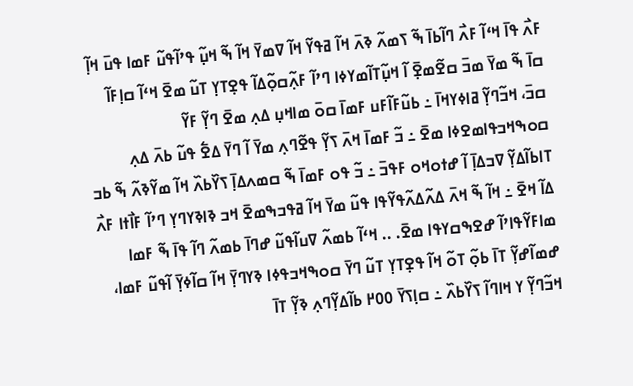ߓߍ߯ ߟߊ߫ ߞߵߊ߬ ߓߍ߯ ߣߊ߬ߕߊ߫ ߒ߬ ߖߘߍ߬ ߢߍ߫ ߞߊ߬ ߥߟߌ߬ ߞߊ߬ ߜߘߌ߫ ߞߊ߬ ߒ߬ ߞߎ߲߬ ߟߴߊ߬ߟߎ߬ ߓߘߊ ߟߎ߫ ߞߊ߲߬ ߛߊ߫ ߒ߬ ߘߌ߫ ߘߏ߫ ߛߐ߬ߘߐ߲߫ ߊ߬ ߞߎ߲߬ߠߊ߬ߘߌߦߊ ߣߴߊ߬ ߓߍ߲߬ߛߋ߲߬ߡߊ߬ ߟߐ߲ߠߌ߲ ߠߎ߬ ߘߐ߫ ߞߵߊ߬ ߛߊ߲ߓߊ߬ ߛߏ߫، ߞߏ߬ߣߌ߲߬ ߥߊߦߌߞߊ߫ ߸ ߕߎ߬ߓߊ߬ߓߎ ߓߘߊ߫ ߛߋ߫ ߘߊߞߎ߲ ߡߍ߲ ߘߐ߫ ߣߌ߲߬ ߓߌ߬ ߛߋߒߞߏߟߊߘߐߦߊ ߘߐ߫ ߸ ߏ߬ ߓߘߊ߫ ߞߍ߫ ߖߌ߲߬ ߟߐ߬ߣߍ߲ ߘߌ߫ ߊ߬ ߣߌ߫ ߡߐ߱ ߟߎ߬ ߕߍ߫ ߡߍ߲ ߠߊߕߊ߬ߡߌ߲߬ ߜߏߡߊ߲߫ ߊ߬ ߝߙߋߞߋ ߓߟߏ߫ ߸ ߏ߬ ߟߋ ߓߘߊ߫ ߒ߬ ߛߘߍߡߊ߲߫ ߖߌ߰ߕߍ߰ ߞߊ߬ ߘߌ߬ߢߍ߬ ߒ߬ ߕߏ ߡߊ߬ ߞߐ߫ ߸ ߞߊ߬ ߒ߬ ߞߍ߫ ߡߍ߬ߡߍ߬ߟߌ߬ߟߊ ߟߎ߬ ߘߌ߫ ߞߊ߬ ߥߟߏߒߘߐ߫ ߞߏ ߢߊߢߌߣߌ߲ ߣߴߊ߬ ߓߊ߯ߙߊ ߓߍ߯ ߘߊߓߌ߬ߟߊߴߊ߬ ߝߐߒߛߌߟߊ ߘߐ߫. .. ߞߵߊ߬ ߕߘߍ߬ ߜߎߊ߬ߟߎ߬ ߝߣߊ߫ ߕߘߍ߬ ߣߊ߬ ߟߊ߫ ߒ߬ ߓߘߊ ߝߘߊ߬ߝߌ߲߬ ߠߊ߫ ߕߋ߲߬ ߠߋ߬ ߞߊ߬ ߟߐ߲ߠߌ߲ ߠߎ߬ ߣߌ߫ ߛߋߒߞߏߟߦߊ ߢߌߣߌ߲߫ ߞߊ߬ ߛߊ߬ߦߌ߲߫ ߊ߬ߟߎ߬ ߓߘߊ، ߞߏ߬ߣߌ߲߬ ߌ ߞߊߣߊ߬ ߖߌ߰ߕߍ߰ ߸ ߛߊ߲ߖߌ߫ ߀߀߂ ߕߊ߬ߡߌ߲߬ߣߍ߲ ߢߌ߲߬ ߠߊ߫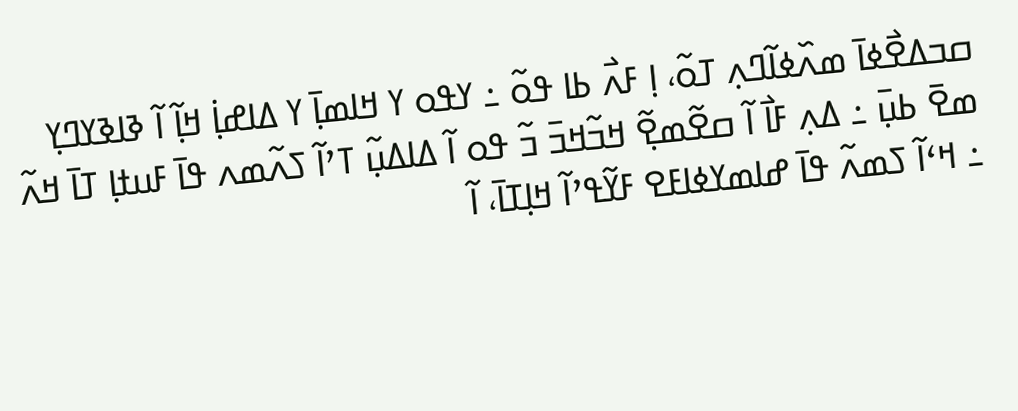ߛߏߡߐ߯ߦߊ߫ ߘߍ߰ߦߊ߬ߣߍ߲ ߠߋ߬، ߊ߲ ߓߍ߯ ߕߊ ߟߋ߬ ߸ ߌߟߋ ߌ ߞߊߘߊ߲߫ ߌ ߡߊߝߊ߲߭ ߞߊ߲߬ ߊ߬ ߢߊߢߌߣߌ߲ ߘߐ߫ ߕߎ߲߫ ߸ ߡߍ߲ ߓߊ߯ ߊ߬ ߛߐ߬ߘߐ߲߬ ߞߏ߬ߞߏ߫ ߏ߬ ߟߋ ߊ߬ ߡߊߡߎ߲߬ ߠߴߊ߬ ߖߍ߬ߘߍ ߟߊ߫ ߓߎߙߊ߲ ߠߊ߫ ߞߍ߬ ߸ ߞߵߊ߬ ߖߘߍ߬ ߟߊ߫ ߝߊߘߌߦߊߓߐ ߓߌ߬ߟߴߊ߬ ߞߊ߲ߠߊ߫، ߊ߬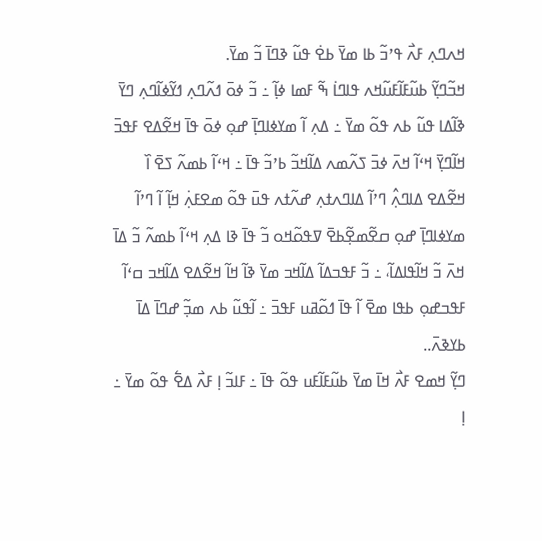ߞߍߣߍ߲ ߓߍ߯ ߟߴߏ߬ ߕߊ ߘߌ߫ ߕߐ߭ ߟߎ߬ ߢߣߊ߫ ߏ߬ ߘߌ߫.
ߞߏ߬ߣߌ߲߬ ߕߎ߬ߓߊ߬ߓߎ߬ߞߍ ߟߊߣߊ߭ ߒ߬ ߓߘߊ ߦߊ߲߬ ߸ ߏ߬ ߦߋ߫ ߗߍ߬ߣߍ߲ ߗߌ߬ߦߊ߬ߣߍ߲ ߣߌ߫ ߢߊ߬ߡߊ ߟߎ߬ ߕߍ ߟߋ߬ ߘߌ߫ ߸ ߡߍ߲ ߊ߬ ߘߌߦߊߣߊ߲߫ ߝߋ߲ ߦߋ߫ ߟߊ߫ ߞߐ߬ߡߐ ߓߟߏ߫ ߞߊ߬ߣߌ߲߫ ߞߵߊ߬ ߞߍ߫ ߦߏ߫ ߖߍ߬ߘߍ ߡߊ߬ߞߏ߬ ߕߴߏ߬ ߟߊ߫ ߸ ߞߵߊ߬ ߕߘߍ߬ ߖߐ߫ ߊ߰ ߞߐ߬ߡߐ ߡߊߣߍ߲߮ ߣߴߊ߬ ߡߊߣߍߙߍ߲ ߝߍ߬ߙߍ ߟߎ߫ ߟߋ߬ ߘߐߓߍ߲߭ ߞߊ߲߬ ߊ߬ ߣߴߊ߬ ߘߌߦߊߣߊ߲߫ ߝߋ߲ ߛߐ߬ߘߐ߲߬ߕߐ߫ ߜߟߋ߬ߞߋ ߏ߬ ߟߊ߫ ߢߊ ߡߍ߲ ߞߵߊ߬ ߕߘߍ߬ ߏ߬ ߡߊ߫ ߞߍ߫ ߏ߬ ߞߊ߬ߟߊߡߊ߬، ߸ ߏ߬ ߓߟߏߡߊ߬ ߡߊ߬ߞߏ ߘߌ߫ ߢߊ߬ ߞߊ߬ ߞߐ߬ߡߐ ߡߊ߬ߞߏ ߛߵߊ߬ ߓߟߏߝߋ߲ ߕߟߊ ߘߐ߫ ߊ߬ ߟߊ߫ ߗߋ߬ߥߎ ߓߟߏ߫ ߸ ߊ߬ߟߎ߬ ߕߍ ߘߏ߲߬ ߝߣߊ߫ ߡߊ߫ ߕߌߢߍ߫..
ߣߌ߲߬ ߞߘߐ ߓߍ߯ ߞߊ߫ ߘߌ߫ ߕߎ߬ߓߊ߬ߓߎ ߟߋ߬ ߟߊ߫ ߸ ߓߊߏ߬ ߊ߲ ߓߍ߯ ߡߐ߱ ߟߋ߬ ߘߌ߫ ߸ ߊ߲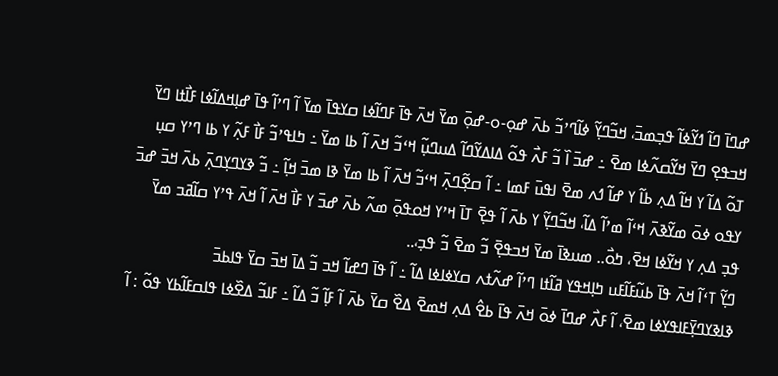ߝߣߊ߫ ߣߊ߬ ߗߌ߬ߦߊ߬ ߟߏ߲ߘߏ߫، ߞߏ߬ߣߌ߲߬ ߦߊ߬ߣߴߏ߬ ߕߍ߫ ߝߋ߲-ߋ-ߝߋ߲߫ ߘߌ߫ ߞߍ߫ ߟߊ߫ ߓߣߊ߬ߦߊ ߛߌߟߊ߫ ߘߌ߫ ߊ߬ ߣߴߊ߬ ߟߊ߫ ߝߊ߲ߞߡߊ߬ߦߊ ߓߊ߯ߙߊ ߣߌ߫ ߞߏߟߐ߲ ߣߌ߫ ߞߌ߬ߛߍ߬ߦߊ ߘߐ߫ ߸ ߝߏ߫ ߊ߰ ߏ߬ ߓߍ߯ ߟߋ߬ ߡߊߡߌ߬ߣߊ߬ ߡߎߣߎ߲߬ ߞߵߏ߬ ߞߍ߫ ߊ߬ ߕߊ ߘߌ߫ ߸ ߤߊߟߴߏ߬ ߓߊ߯ ߓߍ߲߬ ߌ ߕߊ ߣߴߌ ߛߎ߲ ߠߋ߬ ߡߊ߬ ߌ ߞߊ߬ ߡߍ߲ ߕߊ߬ ߌ ߝߊ߬ ߗߍ ߘߐ߫ ߊߟߎ߫ ߓߘߊ ߸ ߊ߬ ߛߐ߲߬ߣߍ߲߫ ߞߵߏ߬ ߞߍ߫ ߊ߬ ߕߊ ߘߌ߫ ߢߊ ߘߏ߫ ߞߊ߲߬ ߸ ߏ߬ ߢߌߣߌ߲ߣߍ߲߫ ߕߍ߫ ߞߏ߫ ߝߏ߫ ߌߟߋ ߦߋ߫ ߘߌ߬ߢߍ߫ ߞߵߊ߬ ߘߴߊ߬ ߡߊ߬، ߞߏ߬ߣߌ߲߬ ߌ ߕߍ߫ ߊ߬ ߟߐ߲߫ ߠߊ߫ ߞߴߌ ߞߋߟߋ߲߫ ߘߍ߬ ߕߍ߫ ߝߏ߫ ߌ ߓߊ߯ ߞߍ߫ ߊ߬ ߞߍ߫ ߟߴߌ ߛߊ߬ߥߏ ߘߌ߫ ߟߏ߲ ߡߍ߲ ߌ ߞߌ߬ߦߊ ߞߐ߫، ߤߋ߯.. ߘߎߢߊ߫ ߘߌ߫ ߞߏߟߐ߲߫ ߏ߬ ߘߐ߫ ߏ߬ ߟߏ߲،..
ߣߌ߲߬ ߠߵߊ߬ ߞߍ߫ ߟߊ߫ ߕߎ߬ߓߊ߬ߓߎ ߤߊ߲ߞߟߌ ߥߊ߬ߙߊ ߣߴߊ߬ ߝߍ߬ߙߍ ߛߌߦߊߦߊ ߡߊ߬ ߸ ߊ߬ ߟߊ߫ ߣߝߊ߬ ߞߏ ߏ߬ ߡߊ߫ ߞߏ߫ ߛߌ߫ ߟߊߕߏ߫ ߢߊߢߌߣߌ߲߫ߓߊߟߌߦߊ ߘߐ߫، ߊ߬ ߓߍ߯ ߝߣߊ߫ ߦߋ߫ ߞߍ߫ ߟߊ߫ ߕߐ߮ ߡߍ߲ ߞߘߐ߫ ߡߐ߰ ߛߌ߫ ߕߍ߫ ߊ߬ ߓߊ߲߬ ߏ߬ ߡߊ߬ ߸ ߓߊߏ߬ ߡߐ߰ߦߊ ߟߊߛߓߊ߬ߕߌ ߟߋ߬ : ߊ߬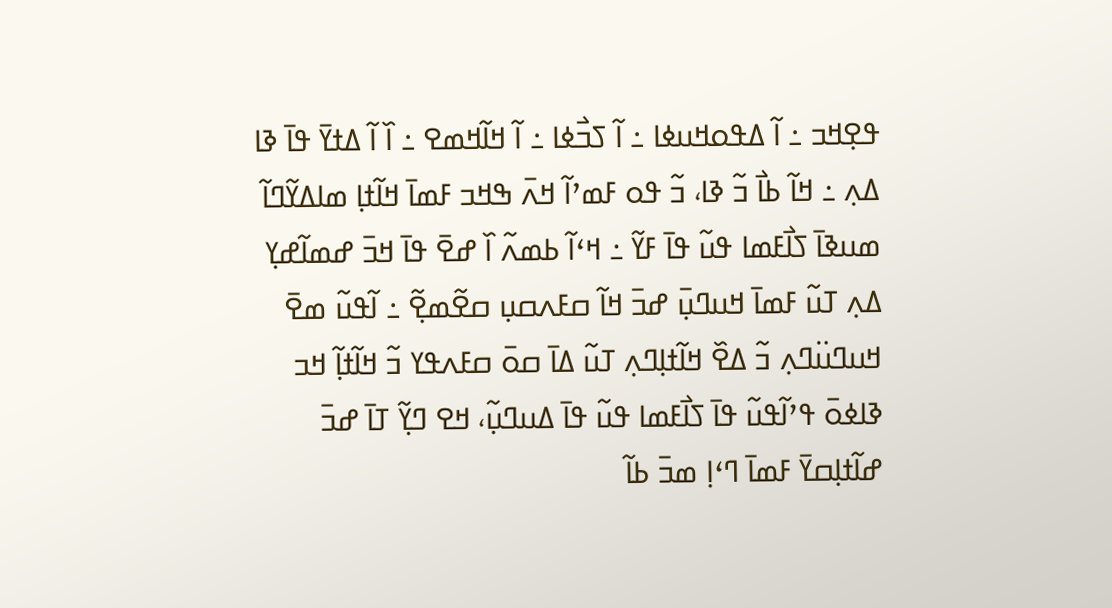ߟߐ߲ߞߏ ߸ ߊ߬ ߡߟߋߞߎߦߊ ߸ ߊ߬ ߖߏ߯ߦߊ ߸ ߊ߬ ߞߊ߬ߞߘߐ ߸ ߊ߰ ߊ߬ ߡߙߌ߫ ߟߊ߫ ߢߊ ߡߍ߲ ߸ ߞߊ߬ ߕߊ߯ ߏ߬ ߢߊ، ߏ߬ ߟߋ ߓߘߴߊ߬ ߞߍ߫ ߒߞߏ ߓߘߊ߫ ߞߊ߬ߙߊ߲ ߘߊߡߌ߬ߣߊ߬ ߘߎߢߊ߫ ߖߊ߯ߓߘߊ ߟߎ߬ ߟߊ߫ ߓߌ߬ ߸ ߞߵߊ߬ ߕߘߍ߬ ߊ߰ ߝߐ߫ ߟߊ߫ ߞߏ߫ ߝߘߊ߬ߝߌ߲ ߡߍ߲ ߠߎ߬ ߓߘߊ߫ ߞߎߣߎ߲߫ ߝߏ߫ ߞߊ߬ ߛߓߍߛߎ߲ ߛߐ߬ߘߐ߲߬ ߸ ߊ߬ߟߎ߬ ߘߐ߫ ߞߎߣߎ߳ߣߍ߲ ߏ߬ ߡߐ߰ ߞߊ߬ߙߊ߲ߣߍ߲ ߠߎ߬ ߡߊ߫ ߛߋ߫ ߛߓߍߟߌ ߏ߬ ߞߊ߬ߙߊ߲߬ ߞߏ ߢߊߦߋ߫ ߟߴߊ߬ߟߎ߬ ߟߊ߫ ߖߊ߯ߓߘߊ ߟߎ߬ ߟߊ߫ ߡߎߣߎ߲߬، ߞߐ ߣߌ߲߬ ߠߊ߫ ߝߏ߫ ߝߊ߬ߙߊ߲ߛߌ߫ ߓߘߊ߫ ߣߵߊ߲ ߘߏ߫ ߕߊ߬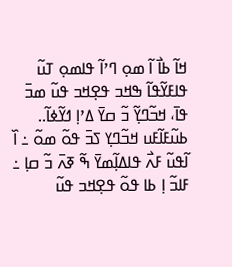ߞߊ߬ ߕߊ߯ ߊ߬ ߘߋ߲ ߣߴߊ߬ ߟߊߘߋ߲ ߠߎ߬ ߟߊߓߌ߬ߟߊ߬ ߒߞߏ ߟߐ߲ߞߏ ߟߎ߬ ߘߏ߫ ߟߊ߫، ߞߏ߬ߣߌ߲߬ ߏ߬ ߛߌ߫ ߡߴߊ߲ ߗߌ߬ߦߊ߬.. ߕߎ߬ߓߊ߬ߓߎ ߞߏ߬ߣߌ߲ ߖߏ߫ ߟߋ߬ ߘߋ߬ ߸ ߊ߰ ߊ߬ߟߎ߬ ߓߍ߯ ߟߊߡߊ߲߬ߘߌ߫ ߒ߬ ߧߍ߫ ߏ߬ ߛߊ߲ ߸ ߓߊߏ߬ ߊ߲ ߕߊ ߟߋ߬ ߟߐ߲ߞߏ ߟߎ߬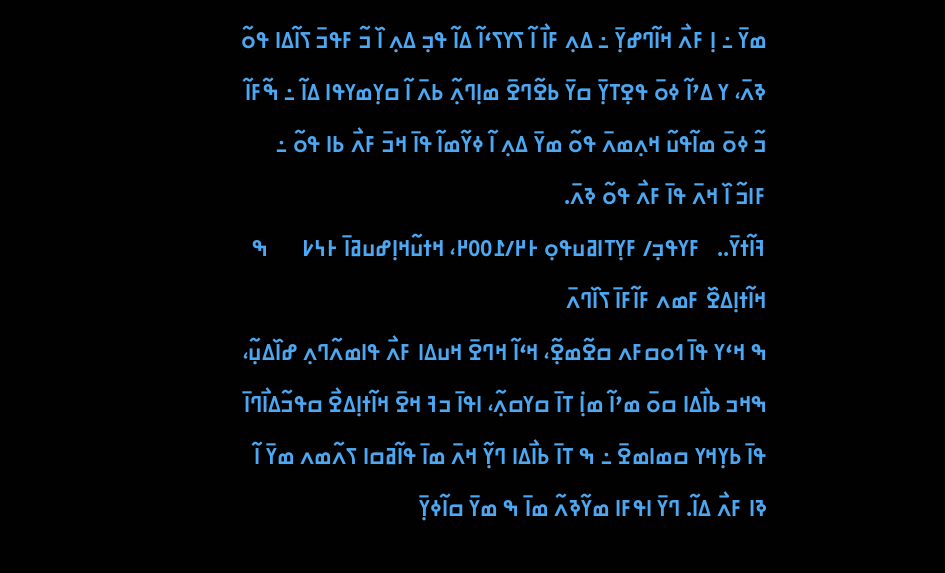ߘߌ߫ ߸ ߊ߲ ߓߍ߯ ߞߊ߬ߣߝߌ߲߫ ߸ ߡߍ߲ ߓߊ߯ ߊ߬ ߖߌߖߵߊ߬ ߡߊ߬ ߟߏ߲ ߡߍ߲ ߊ߰ ߏ߬ ߓߟߏ߫ ߖߊ߬ߡߊ ߟߋ߬ ߢߍ߫، ߌ ߡߴߊ߬ ߦߋ߫ ߟߐ߲ߠߌ߲߫ ߛߌ߫ ߕߐ߬ߣߐ߫ ߘߊ߲ߣߍ߲߬ ߕߍ߫ ߊ߬ ߛߌ߲ߘߌߟߊ ߡߊ߬ ߸ ߒ߬ߓߊ߬ ߏ߬ ߦߋ߫ ߘߊ߬ߟߎ߬ ߞߍ߲ߘߍ߫ ߟߋ߬ ߘߌ߫ ߡߍ߲ ߊ߬ ߦߌ߬ߘߊ߬ ߟߊ߫ ߞߏ߫ ߓߍ߯ ߕߊ ߟߋ߬ ߸ ߓߊߏ߬ ߊ߰ ߞߍ߫ ߟߊ߫ ߓߍ߯ ߟߋ߬ ߢߍ߫.
ߔߊ߬ߙߌ߫..   ߓߌߟߏ߲/ ߓߌ߲ߠߊߥߎߟߋ߲ ߅߂/߁߀߀߂، ߞߙߎ߬ߞߊ߲ߝߎߥߊ߫ ߅߆߇      ߒ ߞߊ߬ߙߊ߲ߡߐ߰ ߓߘߍ ߓߊ߬ߓߊ߫ ߖߊ߰ߣߍ߫
ߒ ߞߵߌ ߟߊ߫ ߗߋߛߓߍ ߛߐ߬ߘߐ߲߬، ߞߵߊ߬ ߞߣߐ߫ ߞߎߡߊ ߓߍ߯ ߟߊߘߍ߬ߣߍ߲ ߝߊ߰ߡߎ߲߬، ߒߞߏ ߕߊ߯ߡߊ ߛߋ߫ ߘߴߊ߬ ߘߊ߲߭ ߠߊ߫ ߛߌߛߍ߲߬، ߊߟߊ߫ ߏߔ ߞߐ߫ ߞߊ߬ߙߊ߲ߡߐ߯ ߛߟߏ߬ߡߊ߯ߣߊ߫ ߟߊ߫ ߕߌ߲ߞߌ ߛߘߊߘߐ߫ ߸ ߒ ߠߊ߫ ߕߊ߯ߡߊ ߣߌ߲߬ ߞߍ߫ ߘߊ߫ ߟߊ߬ߥߛߊ ߖߍ߬ߘߍ ߘߌ߫ ߊ߬ ߢߊ ߓߍ߯ ߡߊ߬. ߣߌ߫ ߊߟߓߊ ߘߌ߬ߢߍ߬ ߘߊ߫ ߒ ߘߌ߫ ߛߊ߬ߦߌ߲߫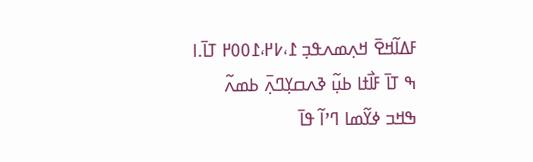ߓߡߊ߬ߞߐ߫ ߞߍ߲ߘߍߟߏ߲ ߁،߇߂،߁߀߀߂ ߠߊ߫.ߊ  ߒ ߠߊ߫ ߓߊ߯ߙߊ ߕߎ߲߬ ߢߍߛߌ߲ߣߍ߲߫ ߕߘߍ߬ ߒߞߏ ߦߌ߬ߘߊ ߣߴߊ߬ ߟߊ߫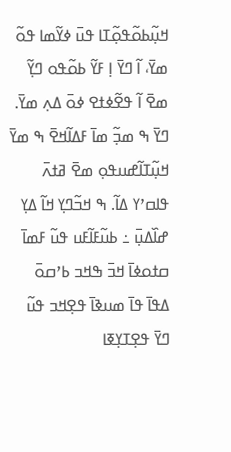ߞߎ߲߬ߕߋ߬ߟߋ߲߬ߠߊ ߟߎ߫ ߦߌ߬ߘߊ ߟߋ߬ ߘߌ߫، ߊ߬ ߣߌ߫ ߊ߲ ߓߌ߬ ߕߋ߬ߟߋ ߣߌ߲߬ ߘߐ߫ ߊ߬ ߟߐ߬ߦߙߐ ߦߋ߫ ߡߍ߲ ߘߌ߫.  ߣߌ߫ ߒ ߘߏ߲߬ ߘߊ߫ ߓߡߊ߬ߞߐ߫ ߒ ߘߌ߫ ߞߎ߲߬ߠߊ߬ߝߎߟߋ߲ ߘߐ߫ ߥߙߍ߫ ߟߊߛߴߌ ߡߊ߬. ߒ ߞߏ߬ߣߌ߲ ߞߊ߬ ߡߌ߲ ߝߊ߰ߡߎ߲߫ ߸ ߕߎ߬ߓߊ߬ߓߎ ߟߎ߬ ߓߘߊ߫ ߛߙߋߦߊ߫ ߞߏ߫ ߒߞߏ ߕߴߛߋ߫ ߡߟߊ߫ ߟߊ߫ ߘߎߢߊ߫ ߟߐ߲ߞߏ ߟߎ߬ ߣߌ߫ ߟߐ߲ߠߌ߲ߧߊ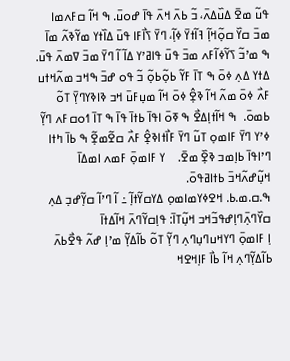ߟߎ߬ ߘߐ߫ ߡߎ߰ߡߍ߫، ߏ߬ ߕߍ߫ ߞߍ߫ ߟߊ߫ ߝߋߎ߫. ߒ ߞߊ߬ ߛߓߍߘߊ ߘߏ߫ ߛߌ߰ ߛߋ߲߬ߞߊ߲߬ ߔߊ߬ߙߌ߫ ߦߊ߲߬، ߣߌ߫ ߖߊ߯ߓߊ ߟߎ߫ ߡߊ߰ߙߌ ߘߌ߬ߢߍ߬ ߘߊ߫ ߒ ߘߴߏ߬ ߖߌ߬ߦߊ߬ߓߍ ߘߏ߫ ߟߎ߫ ߟߊߥߴߌ ߡߊ߬ ߊ߬ ߣߌ߫ ߘߏ߫ ߜߘߍ߫ ߟߎ߫. ߡߙߌ ߡߍ߲ ߦߋ߫ ߒ ߠߊ߫ ߓߌ߬ ߕߋ߲߬ߕߋ߲߬ ߏ߬ ߟߋ ߝߏ߫ ߒߞߏ ߘߍ߬ߞߙߎ ߓߍ߯ ߦߋ߫ ߘߍ߬ ߞߊ߬ ߢߐ߲߮ ߦߋ߫ ߞߊ߬ ߘߎ߲ߓߎ߫ ߞߏ ߢߊߢߌߣߌ߲߫ ߠߋ߬ ߕߘߋ߫.  ߒ ߞߊ߬ߙߊ߲ߡߐ߯ ߒ ߧߋ߫ ߊߟߊ߫ ߕߙߊ߫ ߟߊ߫ ߒ ߠߊ߫ ߗߋߛߓߍ ߣߌ߲߬ ߦߴߌ ߣߌ߫ ߓߊߘߋ߲ ߠߎ߬ ߣߌ߫ ߓߊ߯ߙߊߢߐ߲߮ ߓߍ߯ ߛߐ߬ߘߐ߲߬ ߒ ߕߊ߫ ߤߙߊ ߣߴߊߟߊ߫ ߕߊ߲ߘߏ ߢߐ߲߰ ߘߐ߫.    ߌ ߓߊߘߋ߲߫ ߓߘߍ ߊߘߡߊ߫ ߞߎ߲߬ߝߍ߬ߞߏ߫ ߕߙߊߥߟߋ߫.
ߒ.ߛ.ߘ.ߕ. ߞߐߦߌߘߊߘߋ߲ ߡߌߛߌ߬ߙߊ߲߬ ߸ ߊ߬ ߣߴߊ߬ ߛߌ߲߬ߝߏ߲ ߡߍ߲ ߛߌ߰ߣߍ߲߫ߣߊ߲ߝߟߏ߬ߞߏ ߞߎ߲߬ߠߊ߫: ߟߊ߲ߛߌ߬ߣߍ߫ ߞߊ߬ߡߙߊ߫
ߊ߲ ߓߊߘߋ߲߫ ߣߌߞߎߣߎ߲ߣߍ߲ ߣߌ߲߬ ߠߋ߬ ߕߊ߬ߡߌ߲߬ ߘߴߊ߲ ߝߍ߬ ߟߐ߯ߕߍ߫ ߕߊ߬ߡߌ߲߬ߣߍ߲ ߞߊ߬ ߕߊ߯ ߓߊ߲ߞߐߞ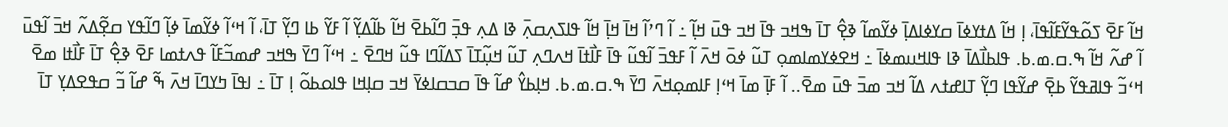ߞߊ߬ ߓߐ߫ ߖߋ߬ߟߌ߬ߓߊ߬ߟߊ߫، ߊ߲ ߞߊ߬ ߡߙߌߦߊ߫ ߛߌߦߊߡߊ߲߫ ߦߌ߬ߘߊ߬ ߢߐ߲߮ ߠߊ߫ ߒߞߏ ߟߊ߫ ߞߏ ߟߎ߫ ߞߊ߲߬ ߸ ߊ߬ ߣߴߊ߬ ߞߊ߫ ߞߊ߲߫ ߞߊ߬ ߟߊߖߍ߲ߛߍ߲߫ ߢߊ ߡߍ߲ ߟߏ߲߫ ߣߊ߬ߕߐ߫ ߞߊ߬ ߕߊ߬ߡߌ߲߬ ߊ߬ ߓߌ߬ ߕߊ ߣߌ߲߬ ߠߊ߫، ߊ߬ ߞߵߊ߬ ߦߌ߬ߘߊ߫ ߦߊ߲߬ ߣߊ߬ߟߌ ߛߐ߲߬ߡߍ߬ ߞߏ߫ ߊ߬ߟߎ߫ ߊ߬ ߝߍ߬ ߞߊ߬ ߒ.ߛ.ߘ.ߕ. ߟߊߕߊ߯ߡߊ߫ ߢߊ ߟߊߞߎߘߦߊ߫ ߸ ߞߐߦߌߘߊߘߋ߲ ߠߎ߬ ߦߋ߫ ߞߍ߫ ߊ߬ ߓߟߏ߫ ߊ߬ߟߎ߬ ߟߊ߫ ߓߊ߯ߙߊ߫ ߞߍߣߍ߲ ߠߎ߬ ߞߎ߲߬ߠߊ߫ ߖߡߊ߬ߣߊ ߟߎ߬ ߞߣߐ߫ ߸ ߞߵߊ߬ ߣߌ߫ ߒߞߏ ߝߘߏ߬ߓߊ߬ ߟߍߙߘߊ ߓߐ߫ ߢߐ߲߮ ߠߊ߫ ߓߊ߯ߙߊ ߘߐ߫ ߞߵߏ߬ ߟߊߥߟߌ߬ ߕߐ߲߫ ߝߌ߬ߟߊ ߣߌ߲߬ ߠߊߝߙߍ ߡߊ߬ ߞߏ ߘߏ߫ ߟߎ߫ ߘߐ߫.. ߊ߬ ߓߊ߲߫ ߘߊ߫ ߞߵߊ߲ ߓߊߘߋ߲ߞߍ߫ ߣߌ߫ ߒ.ߛ.ߘ.ߕ. ߞߊ߲ߕߌ߮ ߝߊ߬ ߟߊ߫ ߛߏߛߊߦߌ߫ ߞߏ ߛߊ߲ߞߊ ߟߊߋߕߋ߬ ߊ߲ ߠߊ߫ ߸ ߊߟߊ߫ ߤߌߣߊ߫ ߞߍ߫ ߒ߬ ߝߊ߬ ߏ߬ ߛߟߐߡߌ߲ ߠߊ߫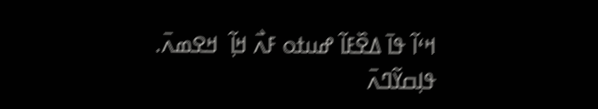ߞߵߊ߬ ߟߊ߫ ߡߐ߰ߓߊ߬ ߝߎߙߋ ߓߍ߯ ߞߊ߲߬  ߞߐߘߍ߫.
ߟߊ߲ߛߌ߬ߣߍ߫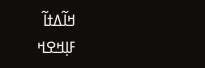ߞߊ߬ߡߙߊ߬
ߓߊ߲ߞߐߞ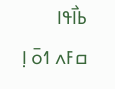ߕߊ߯ߟߊ
ߛߓߍ ߗߋ߫ ߊ߲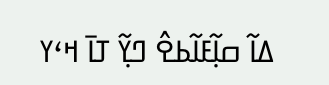ߡߊ߬ ߛߊ߲߬ߓߊ߬ߕߐ߮ ߣߌ߲߬ ߠߊ߫ ߞߵߌ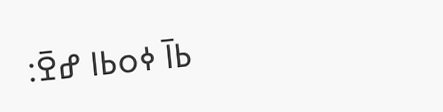ߕߊ߫ ߦߋߕߊ ߝߐ߫: